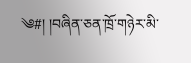༄#། །བཞིན་ཅན་ཁྲོ་གཉེར་མི་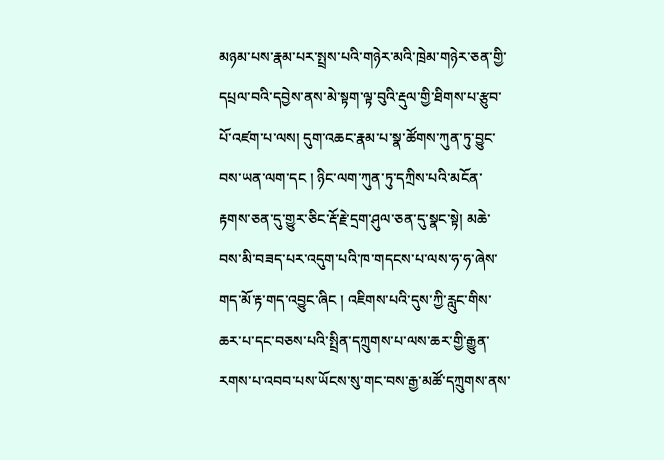མཉམ་པས་རྣམ་པར་སྤྲས་པའི་གཉེར་མའི་ཁྲེམ་གཉེར་ཅན་གྱི་དཔྲལ་བའི་དབྱེས་ནས་མེ་སྟག་ལྟ་བུའི་རྡུལ་གྱི་ཐིགས་པ་རྩུབ་པོ་འཛག་པ་ལས། དུག་འཆང་རྣམ་པ་སྣ་ཚོགས་ཀུན་ཏུ་བྱུང་བས་ཡན་ལག་དང ། ཉིང་ལག་ཀུན་ཏུ་དཀྲིས་པའི་མངོན་རྟགས་ཅན་དུ་གྱུར་ཅིང་རྡོ་རྗེ་དྲག་ཤུལ་ཅན་དུ་སྣང་སྟེ། མཆེ་བས་མི་བཟད་པར་འདུག་པའི་ཁ་གདངས་པ་ལས་ཧ་ཧ་ཞེས་གད་མོ་རྟ་གད་འབྱུང་ཞིང ། འཇིགས་པའི་དུས་ཀྱི་རླུང་གིས་ཆར་པ་དང་བཅས་པའི་སྤྲིན་དཀྲུགས་པ་ལས་ཆར་གྱི་རྒྱུན་རགས་པ་འབབ་པས་ཡོངས་སུ་གང་བས་རྒྱ་མཚོ་དཀྲུགས་ནས་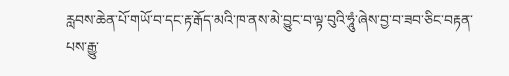རླབས་ཆེན་པོ་གཡོ་བ་དང་རྟ་རྒོད་མའི་ཁ་ནས་མེ་བྱུང་བ་ལྟ་བུའི་ཧཱུཾ་ཞེས་བྱ་བ་ཟབ་ཅིང་བརྟན་པས་རྒྱུ་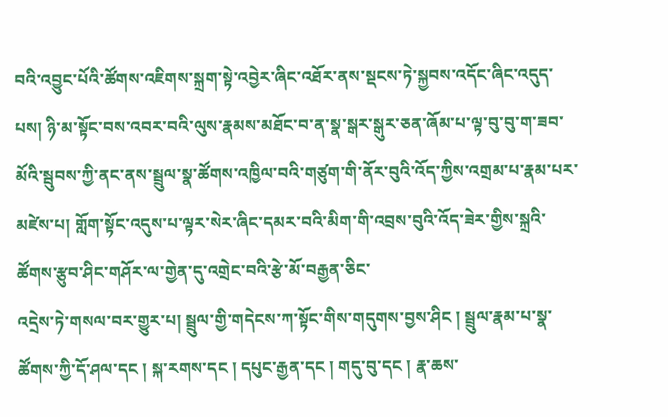བའི་འབྱུང་པོའི་ཚོགས་འཇིགས་སྐྲག་སྟེ་འབྱེར་ཞིང་འཐོར་ནས་སྡངས་ཏེ་སྐྱབས་འདོང་ཞིང་འདུད་པས། ཉི་མ་སྟོང་བས་འབར་བའི་ལུས་རྣམས་མཐོང་བ་ན་སྣ་སྒར་སྒུར་ཅན་ཞོམ་པ་ལྟ་བུ་བུ་ག་ཟབ་མོའི་སྦུབས་ཀྱི་ནང་ནས་སྦྲུལ་སྣ་ཚོགས་འཁྱིལ་བའི་གཙུག་གི་ནོར་བུའི་འོད་ཀྱིས་འགྲམ་པ་རྣམ་པར་མཛེས་པ། གློག་སྟོང་འདུས་པ་ལྟར་སེར་ཞིང་དམར་བའི་མིག་གི་འབྲས་བུའི་འོད་ཟེར་གྱིས་སྐྲའི་ཚོགས་རྩུབ་ཤིང་གཤོར་ལ་གྱེན་དུ་འགྲེང་བའི་རྩེ་མོ་བརྒྱན་ཅིང་
འདྲེས་ཏེ་གསལ་བར་གྱུར་པ། སྦྲུལ་གྱི་གདེངས་ཀ་སྟོང་གིས་གདུགས་བྱས་ཤིང ། སྦྲུལ་རྣམ་པ་སྣ་ཚོགས་ཀྱི་དོ་ཤལ་དང ། སྐ་རགས་དང ། དཔུང་རྒྱན་དང ། གདུ་བུ་དང ། རྣ་ཆས་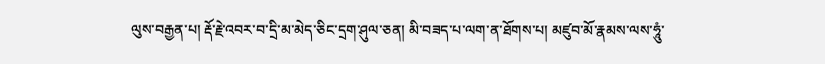ལུས་བརྒྱན་པ། རྡོ་རྗེ་འབར་བ་དྲི་མ་མེད་ཅིང་དྲག་ཤུལ་ཅན། མི་བཟད་པ་ལག་ན་ཐོགས་པ། མཛུབ་མོ་རྣམས་ལས་ཧཱུཾ་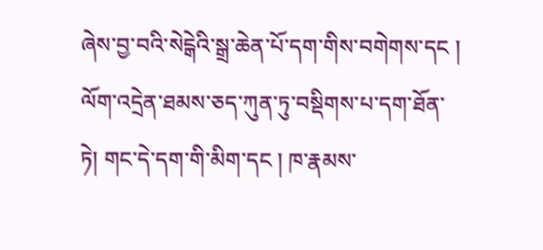ཞེས་བྱ་བའི་སེངྒེའི་སྒྲ་ཆེན་པོ་དག་གིས་བགེགས་དང ། ལོག་འདྲེན་ཐམས་ཅད་ཀུན་ཏུ་བསྡིགས་པ་དག་ཐོན་ཏེ། གང་དེ་དག་གི་མིག་དང ། ཁ་རྣམས་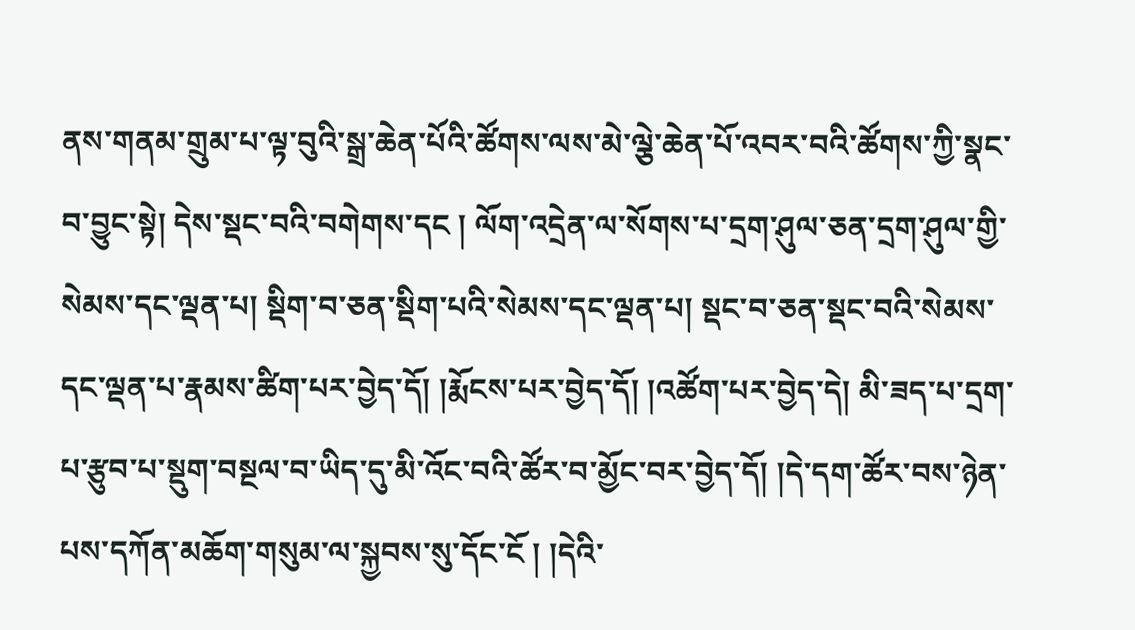ནས་གནམ་གྲུམ་པ་ལྟ་བུའི་སྒྲ་ཆེན་པོའི་ཚོགས་ལས་མེ་ལྕེ་ཆེན་པོ་འབར་བའི་ཚོགས་ཀྱི་སྣང་བ་བྱུང་སྟེ། དེས་སྡང་བའི་བགེགས་དང ། ལོག་འདྲེན་ལ་སོགས་པ་དྲག་ཤུལ་ཅན་དྲག་ཤུལ་གྱི་སེམས་དང་ལྡན་པ། སྡིག་བ་ཅན་སྡིག་པའི་སེམས་དང་ལྡན་པ། སྡང་བ་ཅན་སྡང་བའི་སེམས་དང་ལྡན་པ་རྣམས་ཚིག་པར་བྱེད་དོ། །རྨོངས་པར་བྱེད་དོ། །འཚོག་པར་བྱེད་དེ། མི་ཟད་པ་དྲག་པ་རྩུབ་པ་སྡུག་བསྔལ་བ་ཡིད་དུ་མི་འོང་བའི་ཚོར་བ་མྱོང་བར་བྱེད་དོ། །དེ་དག་ཚོར་བས་ཉེན་པས་དཀོན་མཆོག་གསུམ་ལ་སྐྱབས་སུ་དོང་ངོ ། །དེའི་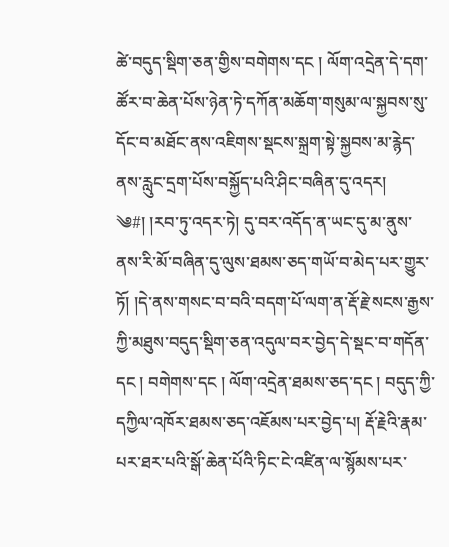ཚེ་བདུད་སྡིག་ཅན་གྱིས་བགེགས་དང ། ལོག་འདྲེན་དེ་དག་ཚོར་བ་ཆེན་པོས་ཉེན་ཏེ་དཀོན་མཆོག་གསུམ་ལ་སྐྱབས་སུ་དོང་བ་མཐོང་ནས་འཇིགས་སྡངས་སྐྲག་སྟེ་སྐྱབས་མ་རྙེད་ནས་རླུང་དྲག་པོས་བསྐྱོད་པའི་ཤིང་བཞིན་དུ་འདར།
༄#། །རབ་ཏུ་འདར་ཏེ། དུ་བར་འདོད་ན་ཡང་དུ་མ་ནུས་ནས་རི་མོ་བཞིན་དུ་ལུས་ཐམས་ཅད་གཡོ་བ་མེད་པར་གྱུར་ཏོ། །དེ་ནས་གསང་བ་བའི་བདག་པོ་ལག་ན་རྡོ་རྗེ་སངས་རྒྱས་ཀྱི་མཐུས་བདུད་སྡིག་ཅན་འདུལ་བར་བྱེད་དེ་སྡང་བ་གདོན་དང ། བགེགས་དང ། ལོག་འདྲེན་ཐམས་ཅད་དང ། བདུད་ཀྱི་དཀྱིལ་འཁོར་ཐམས་ཅད་འཇོམས་པར་བྱེད་པ། རྡོ་རྗེའི་རྣམ་པར་ཐར་པའི་སྒོ་ཆེན་པོའི་ཏིང་ངེ་འཛིན་ལ་སྙོམས་པར་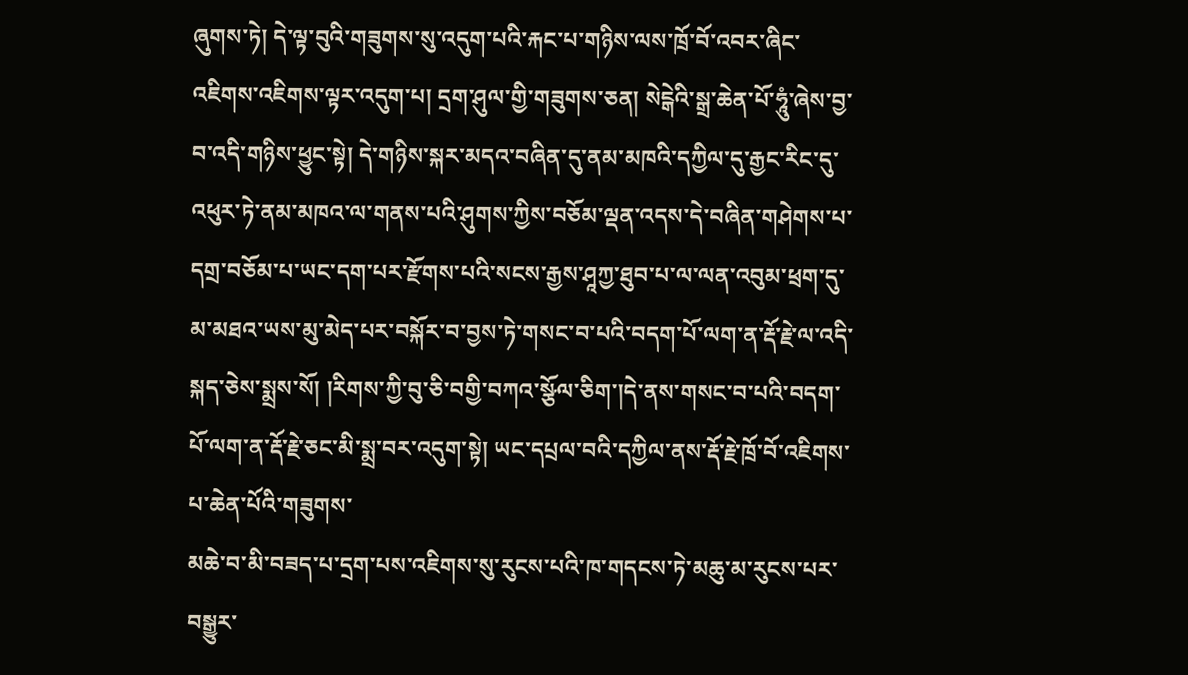ཞུགས་ཏེ། དེ་ལྟ་བུའི་གཟུགས་སུ་འདུག་པའི་རྐང་པ་གཉིས་ལས་ཁྲོ་བོ་འབར་ཞིང་འཇིགས་འཇིགས་ལྟར་འདུག་པ། དྲག་ཤུལ་གྱི་གཟུགས་ཅན། སེངྒེའི་སྒྲ་ཆེན་པོ་ཧཱུཾ་ཞེས་བྱ་བ་འདི་གཉིས་ཕྱུང་སྟེ། དེ་གཉིས་སྐར་མདའ་བཞིན་དུ་ནམ་མཁའི་དཀྱིལ་དུ་རྒྱང་རིང་དུ་འཕུར་ཏེ་ནམ་མཁའ་ལ་གནས་པའི་ཤུགས་ཀྱིས་བཅོམ་ལྡན་འདས་དེ་བཞིན་གཤེགས་པ་དགྲ་བཅོམ་པ་ཡང་དག་པར་རྫོགས་པའི་སངས་རྒྱས་ཤཱཀྱ་ཐུབ་པ་ལ་ལན་འབུམ་ཕྲག་དུ་མ་མཐའ་ཡས་མུ་མེད་པར་བསྐོར་བ་བྱས་ཏེ་གསང་བ་པའི་བདག་པོ་ལག་ན་རྡོ་རྗེ་ལ་འདི་སྐད་ཅེས་སྨྲས་སོ། །རིགས་ཀྱི་བུ་ཅི་བགྱི་བཀའ་སྩོལ་ཅིག་།དེ་ནས་གསང་བ་པའི་བདག་པོ་ལག་ན་རྡོ་རྗེ་ཅང་མི་སྨྲ་བར་འདུག་སྟེ། ཡང་དཔྲལ་བའི་དཀྱིལ་ནས་རྡོ་རྗེ་ཁྲོ་བོ་འཇིགས་པ་ཆེན་པོའི་གཟུགས་
མཆེ་བ་མི་བཟད་པ་དྲག་པས་འཇིགས་སུ་རུངས་པའི་ཁ་གདངས་ཏེ་མཆུ་མ་རུངས་པར་བསྒྱུར་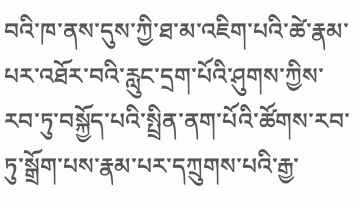བའི་ཁ་ནས་དུས་ཀྱི་ཐ་མ་འཇིག་པའི་ཚེ་རྣམ་པར་འཐོར་བའི་རླུང་དྲག་པོའི་ཤུགས་ཀྱིས་རབ་ཏུ་བསྐྱོད་པའི་སྤྲིན་ནག་པོའི་ཚོགས་རབ་ཏུ་སྒྲོག་པས་རྣམ་པར་དཀྲུགས་པའི་རྒྱ་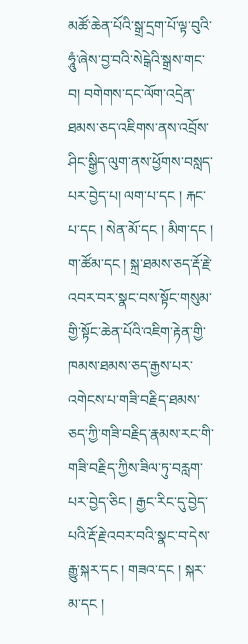མཚོ་ཆེན་པོའི་སྒྲ་དྲག་པོ་ལྟ་བུའི་ཧཱུཾ་ཞེས་བྱ་བའི་སེངྒེའི་སྒྲས་གང་བ། བགེགས་དང་ལོག་འདྲེན་ཐམས་ཅད་འཇིགས་ནས་འབྲོས་ཤིང་སྒྱིད་ལུག་ནས་ཕྱོགས་བསླད་པར་བྱེད་པ། ལག་པ་དང ། རྐང་པ་དང ། སེན་མོ་དང ། མིག་དང ། ག་ཚོམ་དང ། སྐྲ་ཐམས་ཅད་རྡོ་རྗེ་འབར་བར་སྣང་བས་སྟོང་གསུམ་གྱི་སྟོང་ཆེན་པོའི་འཇིག་རྟེན་གྱི་ཁམས་ཐམས་ཅད་རྒྱས་པར་འགེངས་པ་གཟི་བརྗིད་ཐམས་ཅད་ཀྱི་གཟི་བརྗིད་རྣམས་རང་གི་གཟི་བརྗིད་ཀྱིས་ཟིལ་ཏུ་བརླག་པར་བྱེད་ཅིང ། རྒྱང་རིང་དུ་བྱེད་པའི་རྡོ་རྗེ་འབར་བའི་སྣང་བ་དེས་རྒྱུ་སྐར་དང ། གཟའ་དང ། སྐར་མ་དང །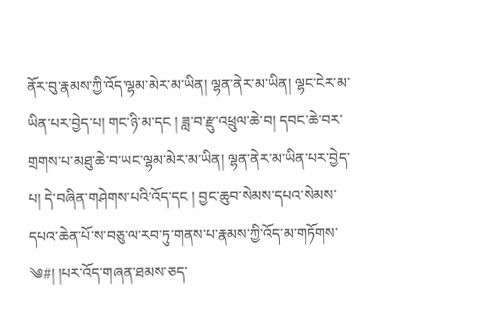ནོར་བུ་རྣམས་ཀྱི་འོད་ལྷམ་མེར་མ་ཡིན། ལྷན་ནེར་མ་ཡིན། ལྷང་ངེར་མ་ཡིན་པར་བྱེད་པ། གང་ཉི་མ་དང ། ཟླ་བ་རྫུ་འཕྲུལ་ཆེ་བ། དབང་ཆེ་བར་གྲགས་པ་མཐུ་ཆེ་བ་ཡང་ལྷམ་མེར་མ་ཡིན། ལྷན་ནེར་མ་ཡིན་པར་བྱེད་པ། དེ་བཞིན་གཤེགས་པའི་འོད་དང ། བྱང་ཆུབ་སེམས་དཔའ་སེམས་དཔའ་ཆེན་པོ་ས་བཅུ་ལ་རབ་ཏུ་གནས་པ་རྣམས་ཀྱི་འོད་མ་གཏོགས་
༄#། །པར་འོད་གཞན་ཐམས་ཅད་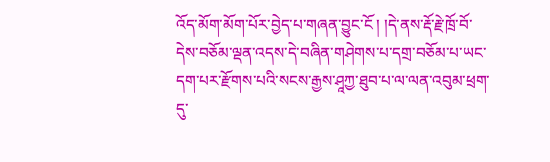འོད་མོག་མོག་པོར་བྱེད་པ་གཞན་བྱུང་ངོ ། །དེ་ནས་རྡོ་རྗེ་ཁྲོ་བོ་དེས་བཅོམ་ལྡན་འདས་དེ་བཞིན་གཤེགས་པ་དགྲ་བཅོམ་པ་ཡང་དག་པར་རྫོགས་པའི་སངས་རྒྱས་ཤཱཀྱ་ཐུབ་པ་ལ་ལན་འབུམ་ཕྲག་དུ་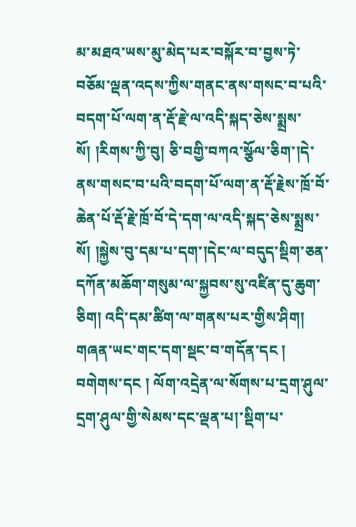མ་མཐའ་ཡས་མུ་མེད་པར་བསྐོར་བ་བྱས་ཏེ་བཅོམ་ལྡན་འདས་ཀྱིས་གནང་ནས་གསང་བ་པའི་བདག་པོ་ལག་ན་རྡོ་རྗེ་ལ་འདི་སྐད་ཅེས་སྨྲས་སོ། །རིགས་ཀྱི་བུ། ཅི་བགྱི་བཀའ་སྩོལ་ཅིག་།དེ་ནས་གསང་བ་པའི་བདག་པོ་ལག་ན་རྡོ་རྗེས་ཁྲོ་བོ་ཆེན་པོ་རྡོ་རྗེ་ཁྲོ་བོ་དེ་དག་ལ་འདི་སྐད་ཅེས་སྨྲས་སོ། །སྐྱེས་བུ་དམ་པ་དག་།དེང་ལ་བདུད་སྡིག་ཅན་དཀོན་མཆོག་གསུམ་ལ་སྐྱབས་སུ་འཛིན་དུ་ཆུག་ཅིག། འདི་དམ་ཚིག་ལ་གནས་པར་གྱིས་ཤིག། གཞན་ཡང་གང་དག་སྡང་བ་གདོན་དང ། བགེགས་དང ། ལོག་འདྲེན་ལ་སོགས་པ་དྲག་ཤུལ་དྲག་ཤུལ་གྱི་སེམས་དང་ལྡན་པ།་སྡིག་པ་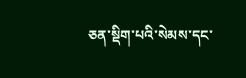ཅན་སྡིག་པའི་སེམས་དང་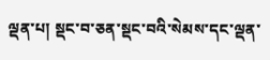ལྡན་པ། སྡང་བ་ཅན་སྡང་བའི་སེམས་དང་ལྡན་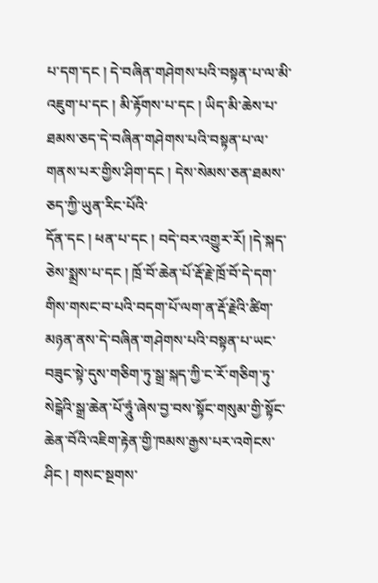པ་དག་དང ། དེ་བཞིན་གཤེགས་པའི་བསྟན་པ་ལ་མི་འཇུག་པ་དང ། མི་རྟོགས་པ་དང ། ཡིད་མི་ཆེས་པ་ཐམས་ཅད་དེ་བཞིན་གཤེགས་པའི་བསྟན་པ་ལ་གནས་པར་གྱིས་ཤིག་དང ། དེས་སེམས་ཅན་ཐམས་ཅད་ཀྱི་ཡུན་རིང་པོའི་
དོན་དང ། ཕན་པ་དང ། བདེ་བར་འགྱུར་རོ། །དེ་སྐད་ཅེས་སྨྲས་པ་དང ། ཁྲོ་བོ་ཆེན་པོ་རྡོ་རྗེ་ཁྲོ་བོ་དེ་དག་གིས་གསང་བ་པའི་བདག་པོ་ལག་ན་རྡོ་རྗེའི་ཚིག་མཉན་ནས་དེ་བཞིན་གཤེགས་པའི་བསྟན་པ་ཡང་བཟུང་སྟེ་དུས་གཅིག་ཏུ་སྒྲ་སྐད་ཀྱི་ང་རོ་གཅིག་ཏུ་སེངྒེའི་སྒྲ་ཆེན་པོ་ཧཱུཾ་ཞེས་བྱ་བས་སྟོང་གསུམ་གྱི་སྟོང་ཆེན་བོའི་འཇིག་རྟེན་གྱི་ཁམས་རྒྱས་པར་འགེངས་ཤིང ། གསང་སྔགས་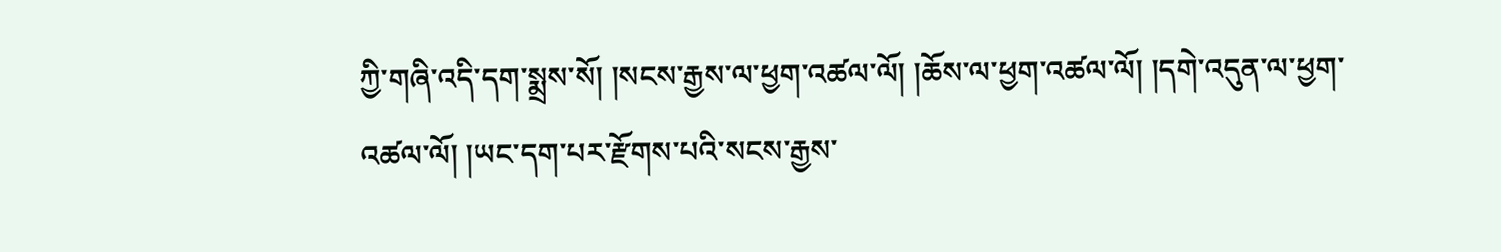ཀྱི་གཞི་འདི་དག་སྨྲས་སོ། །སངས་རྒྱས་ལ་ཕྱག་འཚལ་ལོ། །ཆོས་ལ་ཕྱག་འཚལ་ལོ། །དགེ་འདུན་ལ་ཕྱག་འཚལ་ལོ། །ཡང་དག་པར་རྫོགས་པའི་སངས་རྒྱས་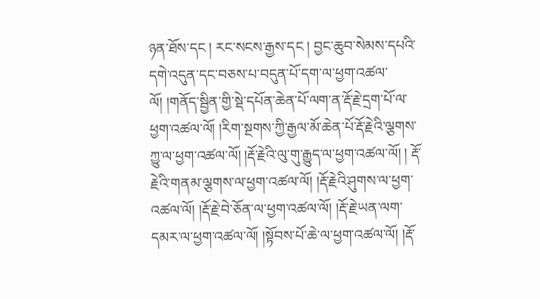ཉན་ཐོས་དང ། རང་སངས་རྒྱས་དང ། བྱང་ཆུབ་སེམས་དཔའི་དགེ་འདུན་དང་བཅས་པ་བདུན་པོ་དག་ལ་ཕྱག་འཚལ་ལོ། །གནོད་སྦྱིན་གྱི་སྡེ་དཔོན་ཆེན་པོ་ལག་ན་རྡོ་རྗེ་དྲག་པོ་ལ་ཕྱག་འཚལ་ལོ། །རིག་སྔགས་ཀྱི་རྒྱལ་མོ་ཆེན་པོ་རྡོ་རྗེའི་ལྕགས་ཀྱུ་ལ་ཕྱག་འཚལ་ལོ། །རྡོ་རྗེའི་ལུ་གུ་རྒྱུད་ལ་ཕྱག་འཚལ་ལོ། ། རྡོ་རྗེའི་གནམ་ལྕགས་ལ་ཕྱག་འཚལ་ལོ། །རྡོ་རྗེའི་ཤུགས་ལ་ཕྱག་འཚལ་ལོ། །རྡོ་རྗེ་བེ་ཅོན་ལ་ཕྱག་འཚལ་ལོ། །རྡོ་རྗེ་ཡན་ལག་དམར་ལ་ཕྱག་འཚལ་ལོ། །སྟོབས་པོ་ཆེ་ལ་ཕྱག་འཚལ་ལོ། །རྡོ་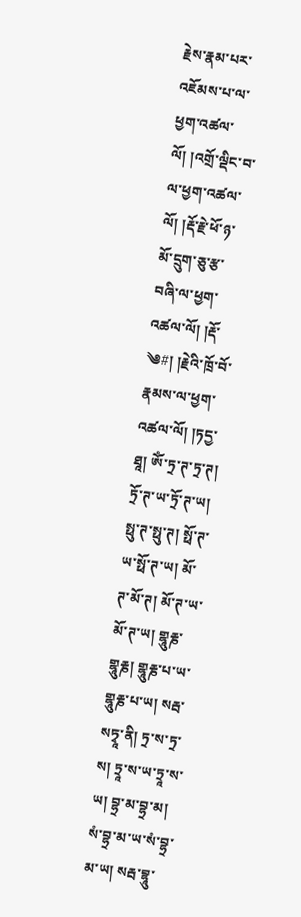རྗེས་རྣམ་པར་འཇོམས་པ་ལ་ཕྱག་འཚལ་ལོ། །འགྲོ་ལྡིང་བ་ལ་ཕྱག་འཚལ་ལོ། །རྡོ་རྗེ་ཕོ་ཉ་མོ་དྲུག་ཅུ་རྩ་བཞི་ལ་ཕྱག་འཚལ་ལོ། །རྡོ་
༄#། །རྗེའི་ཁྲོ་བོ་རྣམས་ལ་ཕྱག་འཚལ་ལོ། །ཏདྱ་ཐཱ། ཨོཾ་ཏྲ་ཊ་ཏྲ་ཊ། ཏྲོ་ཊ་ཡ་ཏྲོ་ཊ་ཡ། སྥུ་ཊ་སྥུ་ཊ། སྥོ་ཊ་ཡ་སྥོ་ཊ་ཡ། མོ་ཊ་མོ་ཊ། མོ་ཊ་ཡ་མོ་ཊ་ཡ། གྷཱུརྞ་གྷཱུརྞ། གྷཱུརྞ་པ་ཡ་གྷཱུརྞ་པ་ཡ། སརྦ་སཏྭཱ་ནི། ཏྲ་ས་ཏྲ་ས། ཏྲཱ་ས་ཡ་ཏྲཱ་ས་ཡ། བྷྲ་མ་བྷྲ་མ། སཾ་བྷྲ་མ་ཡ་སཾ་བྷྲ་མ་ཡ། སརྦ་བྷཱུ་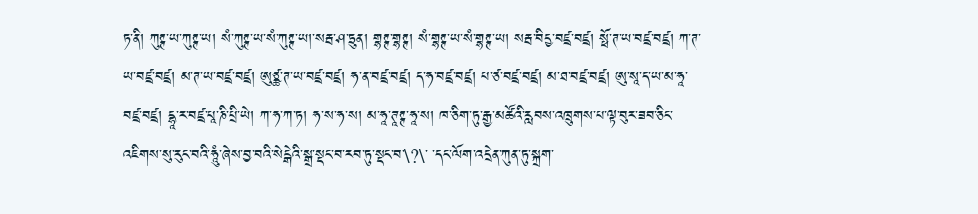ཏ་ནི། ཀུཊྚ་ཡ་ཀུཊྚ་ཡ། སཾ་ཀུཊྚ་ཡ་སཾ་ཀུཊྚ་ཡ།་སརྦ་ཤ་ཏྲུན། གྷཊྚ་གྷཊྚ། སཾ་གྷཊྚ་ཡ་སཾ་གྷཊྚ་ཡ། སརྦ་བིདྱ་བཛྲ་བཛྲ། སྥོ་ཊ་ཡ་བཛྲ་བཛྲ། ཀ་ཊ་ཡ་བཛྲ་བཛྲ། མ་ཊ་ཡ་བཛྲ་བཛྲ། ཨུཙྪ་ཊ་ཡ་བཛྲ་བཛྲ། ཧ་ན་བཛྲ་བཛྲ། ད་ཧ་བཛྲ་བཛྲ། པ་ཙ་བཛྲ་བཛྲ། མ་ཐ་བཛྲ་བཛྲ། ཨུ་སཱ་ད་ཡ་མ་ཧཱ་བཛྲ་བཛྲ། དྷཱ་ར་བཛྲ་པཱ་ཎི་པྲི་ཡེ། ཀ་ཧ་ཀ་ཏ། ཧ་ས་ཧ་ས། མ་ཧཱ་ཊཱཊྚ་ཧཱ་ས། ཁ་ཅིག་ཏུ་རྒྱ་མཚོའི་རླབས་འཁྲུགས་པ་ལྟ་བུར་ཟབ་ཅིང་འཇིགས་སུ་རུང་བའི་ཧཱུཾ་ཞེས་བྱ་བའི་སེངྒེའི་སྒྲ་སྡང་བ་རབ་ཏུ་སྡང་བ་\?\་ ་དང་ལོག་འདྲེན་ཀུན་ཏུ་སྐྲག་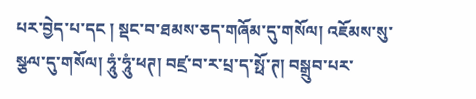པར་བྱེད་པ་དང ། སྡང་བ་ཐམས་ཅད་གཞོམ་དུ་གསོལ། འཇོམས་སུ་སྩལ་དུ་གསོལ། ཧཱུཾ་ཧཱུཾ་ཕཊ། བཛྲ་བ་ར་པྲ་ད་སྥོ་ཊ། བསྒྲུབ་པར་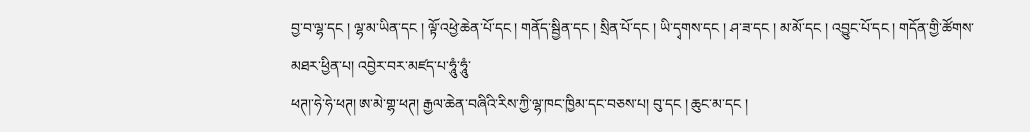བྱ་བ་ལྷ་དང ། ལྷ་མ་ཡིན་དང ། ལྟོ་འཕྱེ་ཆེན་པོ་དང ། གནོད་སྦྱིན་དང ། སྲིན་པོ་དང ། ཡི་དྭགས་དང ། ཤ་ཟ་དང ། མ་མོ་དང ། འབྱུང་པོ་དང ། གདོན་གྱི་ཚོགས་མཐར་ཕྱིན་པ། འབྱེར་བར་མཛད་པ་ཧཱུཾ་ཧཱུཾ་
ཕཊ།་ཧེ་ཧེ་ཕཊ། ཨ་མེ་གྷ་ཕཊ། རྒྱལ་ཆེན་བཞིའི་རིས་ཀྱི་ལྷ་ཁང་ཁྱིམ་དང་བཅས་པ། བུ་དང ། ཆུང་མ་དང །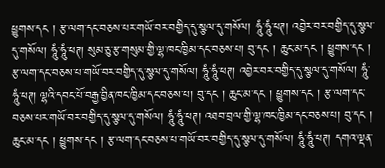ཕྱུགས་དང ། རྩ་ལག་དང་བཅས་པར་གཡོ་བར་བགྱིད་དུ་སྩལ་དུ་གསོལ། ཧཱུཾ་ཧཱུཾ་ཕཊ། འབྱེར་བར་བགྱིད་དུ་སྩལ་དུ་གསོལ། ཧཱུཾ་ཧཱུཾ་ཕཊ། སུམ་ཅུ་རྩ་གསུམ་གྱི་ལྷ་ཁང་ཁྱིམ་དང་བཅས་པ། བུ་དང ། ཆུང་མ་དང ། ཕྱུགས་དང ། རྩ་ལག་དང་བཅས་པ་གཡོ་བར་བགྱིད་དུ་སྩལ་དུ་གསོལ། ཧཱུཾ་ཧཱུཾ་ཕཊ། འབྱེར་བར་བགྱིད་དུ་སྩལ་དུ་གསོལ། ཧཱུཾ་ཧཱུཾ་ཕཊ། ལྷའི་དབང་པོ་བརྒྱ་བྱིན་ཁང་ཁྱིམ་དང་བཅས་པ། བུ་དང ། ཆུང་མ་དང ། ཕྱུགས་དང ། རྩ་ལག་དང་བཅས་པར་གཡོ་བར་བགྱིད་དུ་སྩལ་དུ་གསོལ། ཧཱུཾ་ཧཱུཾ་ཕཊ། འཐབ་བྲལ་གྱི་ལྷ་ཁང་ཁྱིམ་དང་བཅས་པ། བུ་དང ། ཆུང་མ་དང ། ཕྱུགས་དང ། རྩ་ལག་དང་བཅས་པ་གཡོ་བར་བགྱིད་དུ་སྩལ་དུ་གསོལ། ཧཱུཾ་ཧཱུཾ་ཕཊ། དགའ་ལྡན་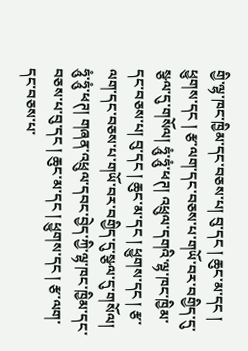གྱི་ལྷ་ཁང་ཁྱིམ་དང་བཅས་པ། བུ་དང ། ཆུང་མ་དང ། ཕྱུགས་དང ། རྩ་ལག་དང་བཅས་པ་གཡོ་བར་བགྱིད་དུ་སྩལ་དུ་གསོལ། ཧཱུཾ་ཧཱུཾ་ཕཊ། འཕྲུལ་དགའི་ལྷ་ཁང་ཁྱིམ་དང་བཅས་པ། བུ་དང ། ཆུང་མ་དང ། ཕྱུགས་དང ། རྩ་ལག་དང་བཅས་པ་གཡོ་བར་བགྱིད་དུ་སྩལ་དུ་གསོལ། ཧཱུཾ་ཧཱུཾ་ཕཊ། གཞན་འཕྲུལ་དབང་བྱེད་ཀྱི་ལྷ་ཁང་ཁྱིམ་དང་བཅས་པ་བུ་དང ། ཆུང་མ་དང ། ཕྱུགས་དང ། རྩ་ལག་དང་བཅས་པ་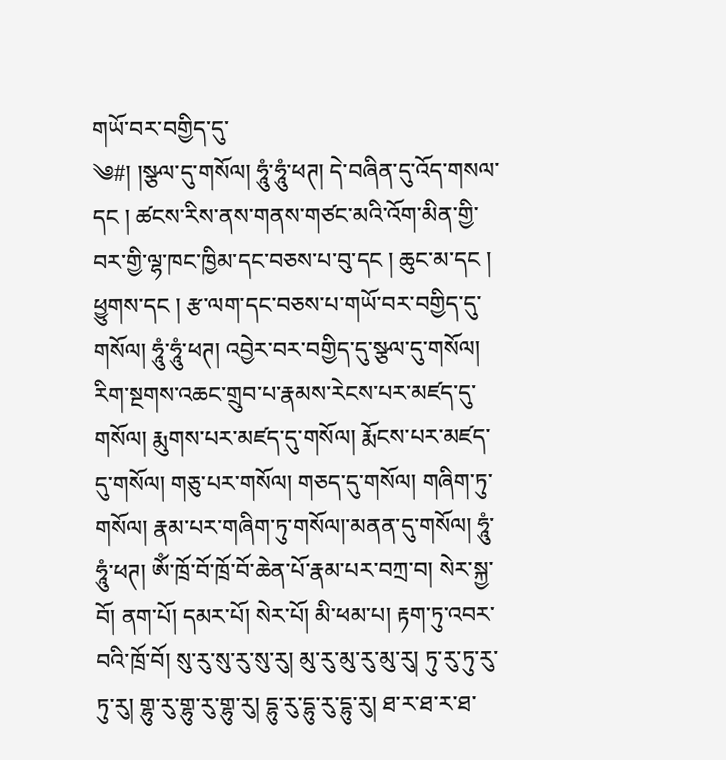གཡོ་བར་བགྱིད་དུ་
༄#། །སྩལ་དུ་གསོལ། ཧཱུཾ་ཧཱུཾ་ཕཊ། དེ་བཞིན་དུ་འོད་གསལ་དང ། ཚངས་རིས་ནས་གནས་གཙང་མའི་འོག་མིན་གྱི་བར་གྱི་ལྷ་ཁང་ཁྱིམ་དང་བཅས་པ་བུ་དང ། ཆུང་མ་དང ། ཕྱུགས་དང ། རྩ་ལག་དང་བཅས་པ་གཡོ་བར་བགྱིད་དུ་གསོལ། ཧཱུཾ་ཧཱུཾ་ཕཊ། འབྱེར་བར་བགྱིད་དུ་སྩལ་དུ་གསོལ། རིག་སྔགས་འཆང་གྲུབ་པ་རྣམས་རེངས་པར་མཛད་དུ་གསོལ། རྨུགས་པར་མཛད་དུ་གསོལ། རྨོངས་པར་མཛད་དུ་གསོལ། གཅུ་པར་གསོལ། གཅད་དུ་གསོལ། གཞིག་ཏུ་གསོལ། རྣམ་པར་གཞིག་ཏུ་གསོལ།་མནན་དུ་གསོལ། ཧཱུཾ་ཧཱུཾ་ཕཊ། ཨོཾ་ཁྲོ་བོ་ཁྲོ་བོ་ཆེན་པོ་རྣམ་པར་བཀྲ་བ། སེར་སྐྱ་བོ། ནག་པོ། དམར་པོ། སེར་པོ། མི་ཕམ་པ། རྟག་ཏུ་འབར་བའི་ཁྲོ་བོ། སུ་རུ་སུ་རུ་སུ་རུ། མུ་རུ་མུ་རུ་མུ་རུ། ཏུ་རུ་ཏུ་རུ་ཏུ་རུ། གྷུ་རུ་གྷུ་རུ་གྷུ་རུ། དྷུ་རུ་དྷུ་རུ་དྷུ་རུ། ཐ་ར་ཐ་ར་ཐ་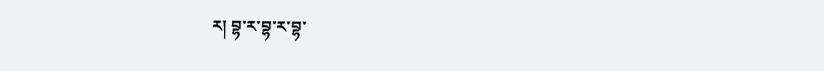ར། བྷ་ར་བྷ་ར་བྷ་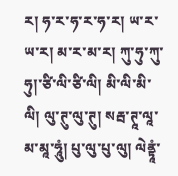ར། ཧ་ར་ཧ་ར་ཧ་ར། ཡ་ར་ཡ་ར། མ་ར་མ་ར། ཀུ་ཧུ་ཀུ་ཧུ།་ཙི་ལི་ཙི་ལི། མི་ལི་མི་ལི། ལུ་ཊུ་ལུ་ཊུ། སརྦ་ཊཱ་ལཱ་མ་མཱ་ཧཱུཾ། པུ་ལུ་པུ་ལུ། ལེནྟཱཾ་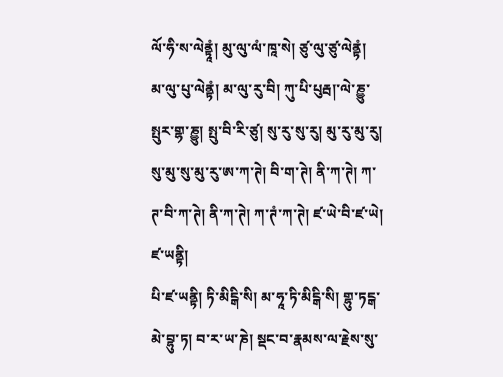ལོ་ཧི་ས་ལེནྟཱཾ། མུ་ལུ་ལཾ་ཁཱ་སེ། ཙུ་ལུ་ཙུ་ལེནྟཾ། མ་ལུ་པུ་ལེནྟཾ། མ་ལུ་རུ་བི། ཀུ་པི་པུརྦ།་ལེ་ཎྱུ་སྤུར་གྷ་ཎྱུ། སྤུ་བི་རི་ཙུ། སུ་རུ་སུ་རུ། མུ་རུ་མུ་རུ། སུ་མུ་སུ་མུ་རུ་ཨ་ཀ་ཊེ། བི་ག་ཊེ། ནི་ཀ་ཊེ། ཀ་ཊ་བི་ཀ་ཊེ། ནི་ཀ་ཊེ། ཀ་ཊཾ་ཀ་ཊེ། ཛ་ཡེ་བི་ཛ་ཡེ། ཛ་ཡནྟི།
པི་ཛ་ཡནྟི། ཏི་མིངྒི་སི། མ་ཧཱ་ཏི་མིངྒི་སི། གྷུ་ཏངྒ་མེ་བྷུ་ཏ། བ་ར་ཡ་ཎེ། སྡང་བ་རྣམས་ལ་རྗེས་སུ་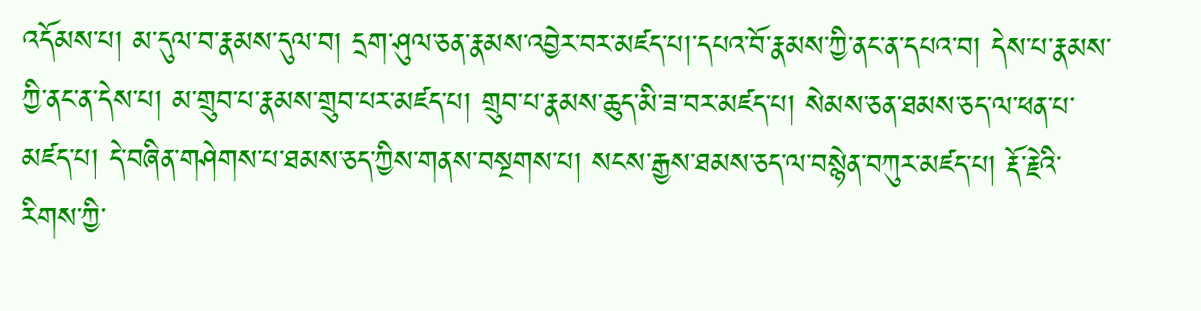འདོམས་པ། མ་དུལ་བ་རྣམས་དུལ་བ། དྲག་ཤུལ་ཅན་རྣམས་འབྱེར་བར་མཛད་པ།་དཔའ་བོ་རྣམས་ཀྱི་ནང་ན་དཔའ་བ། དེས་པ་རྣམས་ཀྱི་ནང་ན་དེས་པ། མ་གྲུབ་པ་རྣམས་གྲུབ་པར་མཛད་པ། གྲུབ་པ་རྣམས་ཆུད་མི་ཟ་བར་མཛད་པ། སེམས་ཅན་ཐམས་ཅད་ལ་ཕན་པ་མཛད་པ། དེ་བཞིན་གཤེགས་པ་ཐམས་ཅད་ཀྱིས་གནས་བསྔགས་པ། སངས་རྒྱས་ཐམས་ཅད་ལ་བསྙེན་བཀུར་མཛད་པ། རྡོ་རྗེའི་རིགས་ཀྱི་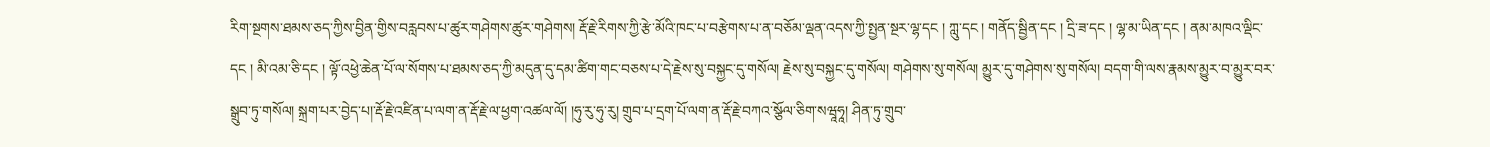རིག་སྔགས་ཐམས་ཅད་ཀྱིས་བྱིན་གྱིས་བརླབས་པ་ཚུར་གཤེགས་ཚུར་གཤེགས། རྡོ་རྗེ་རིགས་ཀྱི་རྩེ་མོའི་ཁང་པ་བརྩེགས་པ་ན་བཅོམ་ལྡན་འདས་ཀྱི་སྤྱན་སྔར་ལྷ་དང ། ཀླུ་དང ། གནོད་སྦྱིན་དང ། དྲི་ཟ་དང ། ལྷ་མ་ཡིན་དང ། ནམ་མཁའ་ལྡིང་དང ། མི་འམ་ཅི་དང ། ལྟོ་འཕྱེ་ཆེན་པོ་ལ་སོགས་པ་ཐམས་ཅད་ཀྱི་མདུན་དུ་དམ་ཚིག་གང་བཅས་པ་དེ་རྗེས་སུ་བསྐྱང་དུ་གསོལ། རྗེས་སུ་བསྐྱང་དུ་གསོལ། གཤེགས་སུ་གསོལ། མྱུར་དུ་གཤེགས་སུ་གསོལ། བདག་གི་ལས་རྣམས་མྱུར་བ་མྱུར་བར་སྒྲུབ་ཏུ་གསོལ། སྐྲག་པར་བྱེད་པ།་རྡོ་རྗེ་འཛིན་པ་ལག་ན་རྡོ་རྗེ་ལ་ཕྱག་འཚལ་ལོ། །ཧུ་རུ་ཧུ་རུ། གྲུབ་པ་དྲག་པོ་ལག་ན་རྡོ་རྗེ་བཀའ་སྩོལ་ཅིག་སཝཱཧཱ། ཤིན་ཏུ་གྲུབ་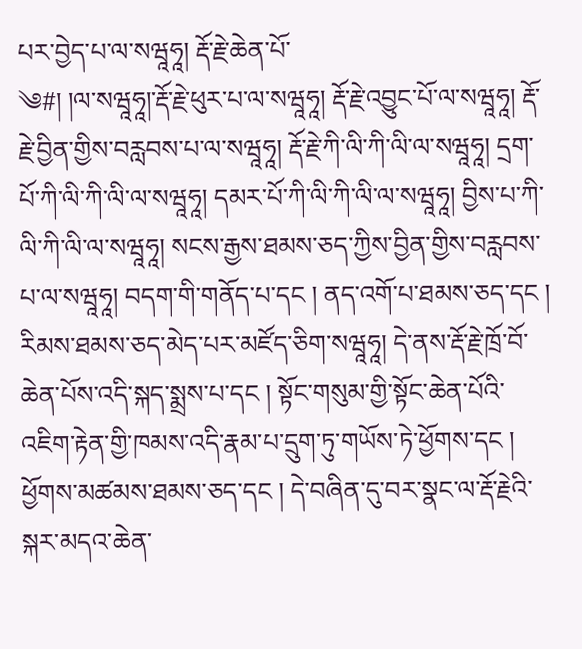པར་བྱེད་པ་ལ་སཝཱཧཱ། རྡོ་རྗེ་ཆེན་པོ་
༄#། །ལ་སཝཱཧཱ།་རྡོ་རྗེ་ཕུར་པ་ལ་སཝཱཧཱ། རྡོ་རྗེ་འབྱུང་པོ་ལ་སཝཱཧཱ། རྡོ་རྗེ་བྱིན་གྱིས་བརླབས་པ་ལ་སཝཱཧཱ། རྡོ་རྗེ་ཀི་ལི་ཀི་ལི་ལ་སཝཱཧཱ། དྲག་པོ་ཀི་ལི་ཀི་ལི་ལ་སཝཱཧཱ། དམར་པོ་ཀི་ལི་ཀི་ལི་ལ་སཝཱཧཱ། བྱིས་པ་ཀི་ལི་ཀི་ལི་ལ་སཝཱཧཱ། སངས་རྒྱས་ཐམས་ཅད་ཀྱིས་བྱིན་གྱིས་བརླབས་པ་ལ་སཝཱཧཱ། བདག་གི་གནོད་པ་དང ། ནད་འགོ་པ་ཐམས་ཅད་དང ། རིམས་ཐམས་ཅད་མེད་པར་མཛོད་ཅིག་སཝཱཧཱ། དེ་ནས་རྡོ་རྗེ་ཁྲོ་བོ་ཆེན་པོས་འདི་སྐད་སྨྲས་པ་དང ། སྟོང་གསུམ་གྱི་སྟོང་ཆེན་པོའི་འཇིག་རྟེན་གྱི་ཁམས་འདི་རྣམ་པ་དྲུག་ཏུ་གཡོས་ཏེ་ཕྱོགས་དང ། ཕྱོགས་མཚམས་ཐམས་ཅད་དང ། དེ་བཞིན་དུ་བར་སྣང་ལ་རྡོ་རྗེའི་སྐར་མདའ་ཆེན་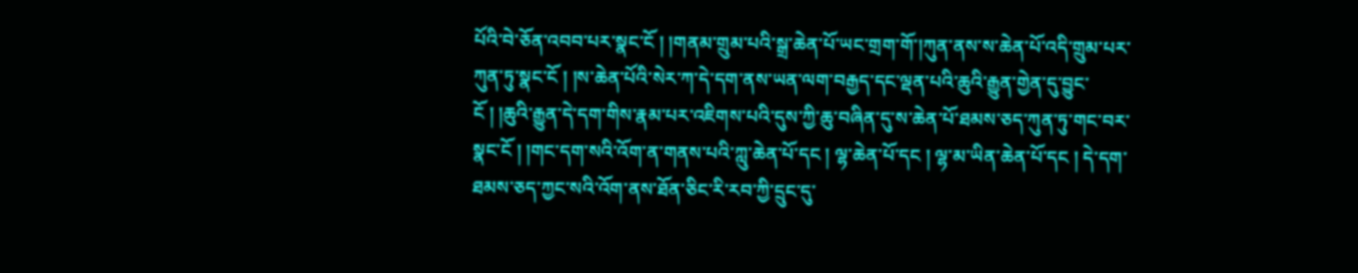པོའི་བེ་ཅོན་འབབ་པར་སྣང་ངོ ། །གནམ་གྲུམ་པའི་སྒྲ་ཆེན་པོ་ཡང་གྲག་གོ་།ཀུན་ནས་ས་ཆེན་པོ་འདི་གྲུམ་པར་ཀུན་ཏུ་སྣང་ངོ ། །ས་ཆེན་པོའི་སེར་ཀ་དེ་དག་ནས་ཡན་ལག་བརྒྱད་དང་ལྡན་པའི་ཆུའི་རྒྱུན་གྱེན་དུ་བྱུང་ངོ ། །ཆུའི་རྒྱུན་དེ་དག་གིས་རྣམ་པར་འཇིགས་པའི་དུས་ཀྱི་ཆུ་བཞིན་དུ་ས་ཆེན་པོ་ཐམས་ཅད་ཀུན་ཏུ་གང་བར་སྣང་ངོ ། །གང་དག་སའི་འོག་ན་གནས་པའི་ཀླུ་ཆེན་པོ་དང ། ལྷ་ཆེན་པོ་དང ། ལྷ་མ་ཡིན་ཆེན་པོ་དང ། དེ་དག་ཐམས་ཅད་ཀྱང་སའི་འོག་ནས་ཐོན་ཅིང་རི་རབ་ཀྱི་དྲུང་དུ་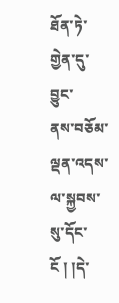ཐོན་ཏེ་གྱེན་དུ་བྱུང་
ནས་བཅོམ་ལྡན་འདས་ལ་སྐྱབས་སུ་དོང་ངོ ། །དེ་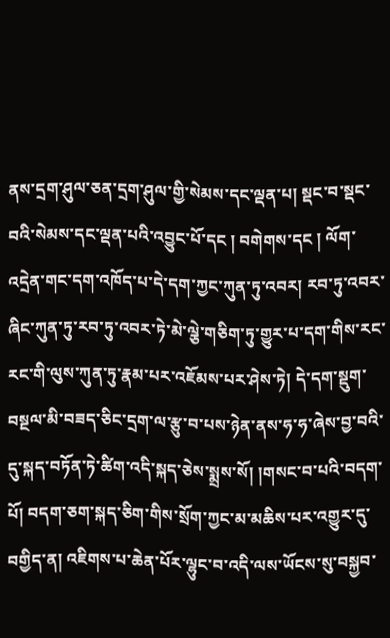ནས་དྲག་ཤུལ་ཅན་དྲག་ཤུལ་གྱི་སེམས་དང་ལྡན་པ། སྡང་བ་སྡང་བའི་སེམས་དང་ལྡན་པའི་འབྱུང་པོ་དང ། བགེགས་དང ། ལོག་འདྲེན་གང་དག་འཁོད་པ་དེ་དག་ཀྱང་ཀུན་ཏུ་འབར། རབ་ཏུ་འབར་ཞིང་ཀུན་ཏུ་རབ་ཏུ་འབར་ཏེ་མེ་ལྕེ་གཅིག་ཏུ་གྱུར་པ་དག་གིས་རང་རང་གི་ལུས་ཀུན་ཏུ་རྣམ་པར་འཇོམས་པར་ཤེས་ཏེ། དེ་དག་སྡུག་བསྔལ་མི་བཟད་ཅིང་དྲག་ལ་རྩུ་བ་པས་ཉེན་ནས་ཧ་ཧ་ཞེས་བྱ་བའི་དུ་སྐད་བཏོན་ཏེ་ཚིག་འདི་སྐད་ཅེས་སྨྲས་སོ། །གསང་བ་པའི་བདག་པོ། བདག་ཅག་སྐད་ཅིག་གིས་སྲོག་ཀྱང་མ་མཆིས་པར་འགྱུར་དུ་བགྱིད་ན། འཇིགས་པ་ཆེན་པོར་ལྷུང་བ་འདི་ལས་ཡོངས་སུ་བསྐྱབ་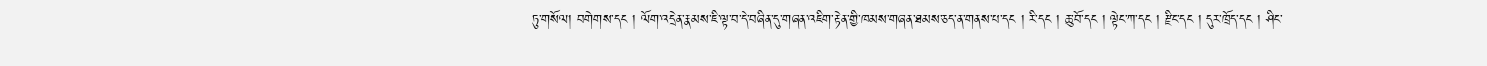ཏུ་གསོལ། བགེགས་དང ། ལོག་འདྲེན་རྣམས་ཇི་ལྟ་བ་དེ་བཞིན་དུ་གཞན་འཇིག་རྟེན་གྱི་ཁམས་གཞན་ཐམས་ཅད་ན་གནས་པ་དང ། རི་དང ། ཆུ་བོ་དང ། ལྟེང་ཀ་དང ། རྫིང་དང ། དུར་ཁྲོད་དང ། ཤིང་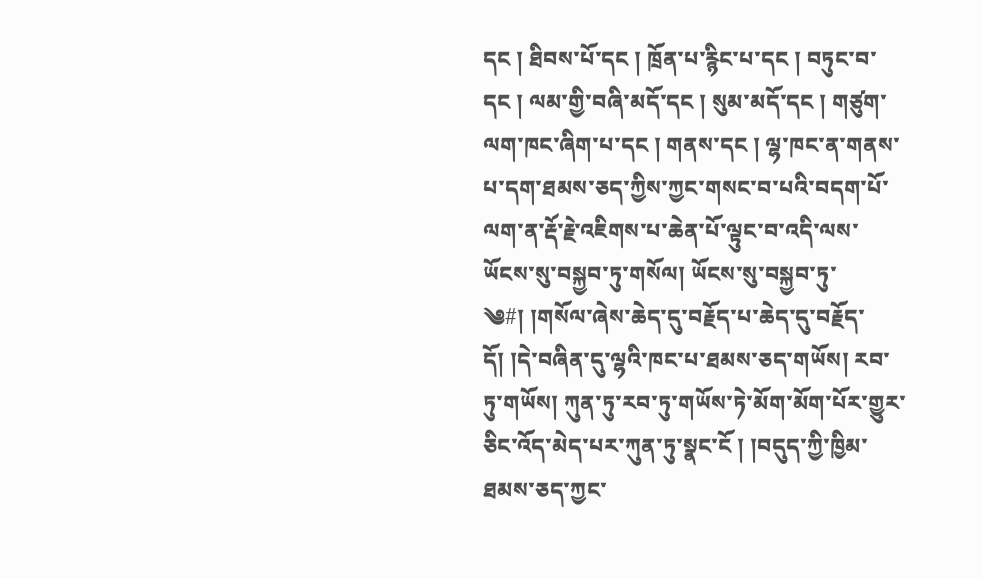དང ། ཐིབས་པོ་དང ། ཁྲོན་པ་རྙིང་པ་དང ། བཏུང་བ་དང ། ལམ་གྱི་བཞི་མདོ་དང ། སུམ་མདོ་དང ། གཙུག་ལག་ཁང་ཞིག་པ་དང ། གནས་དང ། ལྷ་ཁང་ན་གནས་པ་དག་ཐམས་ཅད་ཀྱིས་ཀྱང་གསང་བ་པའི་བདག་པོ་ལག་ན་རྡོ་རྗེ་འཇིགས་པ་ཆེན་པོ་ལྟུང་བ་འདི་ལས་ཡོངས་སུ་བསྐྱབ་ཏུ་གསོལ། ཡོངས་སུ་བསྐྱབ་ཏུ་
༄#། །གསོལ་ཞེས་ཆེད་དུ་བརྗོད་པ་ཆེད་དུ་བརྗོད་དོ། །དེ་བཞིན་དུ་ལྷའི་ཁང་པ་ཐམས་ཅད་གཡོས། རབ་ཏུ་གཡོས། ཀུན་ཏུ་རབ་ཏུ་གཡོས་ཏེ་མོག་མོག་པོར་གྱུར་ཅིང་འོད་མེད་པར་ཀུན་ཏུ་སྣང་ངོ ། །བདུད་ཀྱི་ཁྱིམ་ཐམས་ཅད་ཀྱང་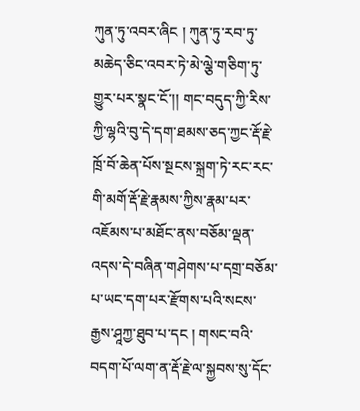ཀུན་ཏུ་འབར་ཞིང ། ཀུན་ཏུ་རབ་ཏུ་མཆེད་ཅིང་འབར་ཏེ་མེ་ལྕེ་གཅིག་ཏུ་གྱུར་པར་སྣང་ངོ་།། གང་བདུད་ཀྱི་རིས་ཀྱི་ལྷའི་བུ་དེ་དག་ཐམས་ཅད་ཀྱང་རྡོ་རྗེ་ཁྲོ་བོ་ཆེན་པོས་སྔངས་སྐྲག་ཏེ་རང་རང་གི་མགོ་རྡོ་རྗེ་རྣམས་ཀྱིས་རྣམ་པར་འཇོམས་པ་མཐོང་ནས་བཅོམ་ལྡན་འདས་དེ་བཞིན་གཤེགས་པ་དགྲ་བཅོམ་པ་ཡང་དག་པར་རྫོགས་པའི་སངས་རྒྱས་ཤཱཀྱ་ཐུབ་པ་དང ། གསང་བའི་བདག་པོ་ལག་ན་རྡོ་རྗེ་ལ་སྐྱབས་སུ་དོང་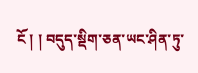ངོ ། ། བདུད་སྡིག་ཅན་ཡང་ཤིན་ཏུ་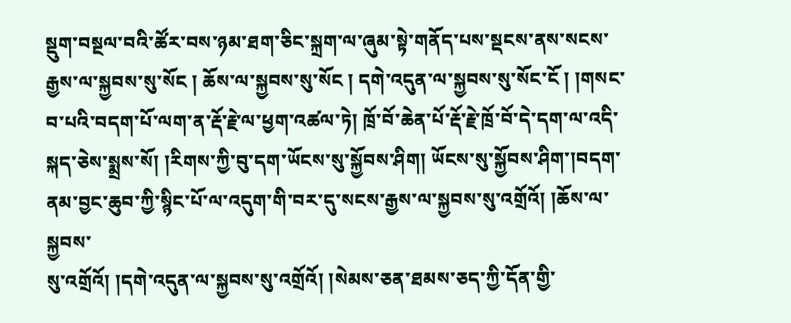སྡུག་བསྔལ་བའི་ཚོར་བས་ཉམ་ཐག་ཅིང་སྐྲག་ལ་ཞུམ་སྟེ་གནོད་པས་སྡངས་ནས་སངས་རྒྱས་ལ་སྐྱབས་སུ་སོང ། ཆོས་ལ་སྐྱབས་སུ་སོང ། དགེ་འདུན་ལ་སྐྱབས་སུ་སོང་ངོ ། །གསང་བ་པའི་བདག་པོ་ལག་ན་རྡོ་རྗེ་ལ་ཕྱག་འཚལ་ཏེ། ཁྲོ་བོ་ཆེན་པོ་རྡོ་རྗེ་ཁྲོ་བོ་དེ་དག་ལ་འདི་སྐད་ཅེས་སྨྲས་སོ། །རིགས་ཀྱི་བུ་དག་ཡོངས་སུ་སྐྱོབས་ཤིག། ཡོངས་སུ་སྐྱོབས་ཤིག་།བདག་ནམ་བྱང་ཆུབ་ཀྱི་སྙིང་པོ་ལ་འདུག་གི་བར་དུ་སངས་རྒྱས་ལ་སྐྱབས་སུ་འགྲོའོ། །ཆོས་ལ་སྐྱབས་
སུ་འགྲོའོ། །དགེ་འདུན་ལ་སྐྱབས་སུ་འགྲོའོ། །སེམས་ཅན་ཐམས་ཅད་ཀྱི་དོན་གྱི་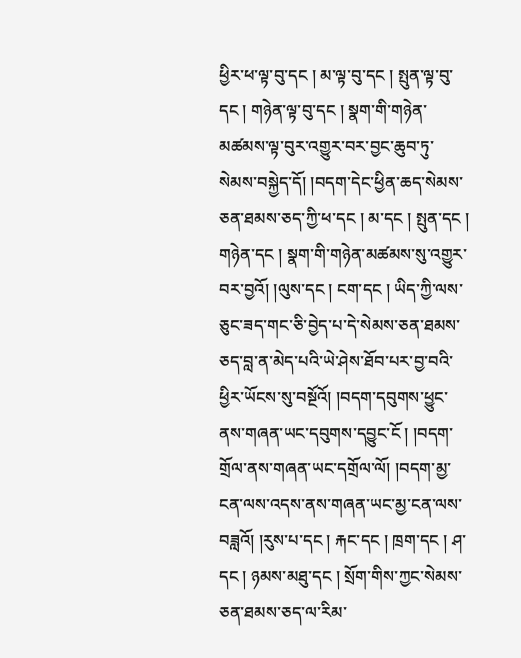ཕྱིར་ཕ་ལྟ་བུ་དང ། མ་ལྟ་བུ་དང ། སྤུན་ལྟ་བུ་དང ། གཉེན་ལྟ་བུ་དང ། སྣག་གི་གཉེན་མཚམས་ལྟ་བུར་འགྱུར་བར་བྱང་ཆུབ་ཏུ་སེམས་བསྐྱེད་དོ། །བདག་དེང་ཕྱིན་ཆད་སེམས་ཅན་ཐམས་ཅད་ཀྱི་ཕ་དང ། མ་དང ། སྤུན་དང ། གཉེན་དང ། སྣག་གི་གཉེན་མཚམས་སུ་འགྱུར་བར་བྱའོ། །ལུས་དང ། ངག་དང ། ཡིད་ཀྱི་ལས་ཅུང་ཟད་གང་ཅི་བྱེད་པ་དེ་སེམས་ཅན་ཐམས་ཅད་བླ་ན་མེད་པའི་ཡེ་ཤེས་ཐོབ་པར་བྱ་བའི་ཕྱིར་ཡོངས་སུ་བསྔོའོ། །བདག་དབུགས་ཕྱུང་ནས་གཞན་ཡང་དབུགས་དབྱུང་ངོ ། །བདག་གྲོལ་ནས་གཞན་ཡང་དགྲོལ་ལོ། །བདག་མྱ་ངན་ལས་འདས་ནས་གཞན་ཡང་མྱ་ངན་ལས་བཟླའོ། །རུས་པ་དང ། རྐང་དང ། ཁྲག་དང ། ཤ་དང ། ཉམས་མཐུ་དང ། སྲོག་གིས་ཀྱང་སེམས་ཅན་ཐམས་ཅད་ལ་རིམ་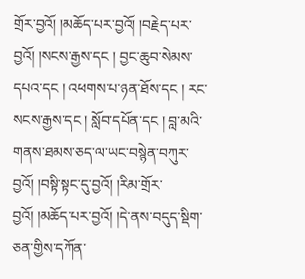གྲོར་བྱའོ། །མཆོད་པར་བྱའོ། །བརྗེད་པར་བྱའོ། །སངས་རྒྱས་དང ། བྱང་ཆུབ་སེམས་དཔའ་དང ། འཕགས་པ་ཉན་ཐོས་དང ། རང་སངས་རྒྱས་དང ། སློབ་དཔོན་དང ། བླ་མའི་གནས་ཐམས་ཅད་ལ་ཡང་བསྙེན་བཀུར་བྱའོ། །བསྟི་སྟང་དུ་བྱའོ། །རིམ་གྲོར་བྱའོ། །མཆོད་པར་བྱའོ། །དེ་ནས་བདུད་སྡིག་ཅན་གྱིས་དཀོན་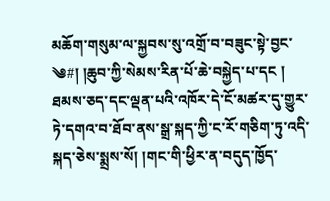མཆོག་གསུམ་ལ་སྐྱབས་སུ་འགྲོ་བ་བཟུང་སྟེ་བྱང་
༄#། །ཆུབ་ཀྱི་སེམས་རིན་པོ་ཆེ་བསྐྱེད་པ་དང ། ཐམས་ཅད་དང་ལྡན་པའི་འཁོར་དེ་ངོ་མཚར་དུ་གྱུར་ཏེ་དགའ་བ་ཐོབ་ནས་སྒྲ་སྐད་ཀྱི་ང་རོ་གཅིག་ཏུ་འདི་སྐད་ཅེས་སྨྲས་སོ། །གང་གི་ཕྱིར་ན་བདུད་ཁྱོད་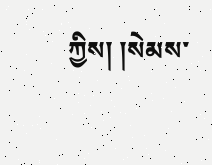ཀྱིས། །སེམས་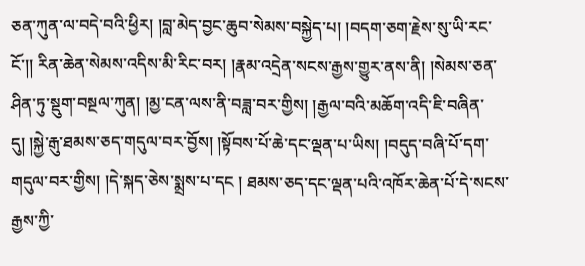ཅན་ཀུན་ལ་བདེ་བའི་ཕྱིར། །བླ་མེད་བྱང་ཆུབ་སེམས་བསྐྱེད་པ། །བདག་ཅག་རྗེས་སུ་ཡི་རང་ངོ་།། རིན་ཆེན་སེམས་འདིས་མི་རིང་བར། །རྣམ་འདྲེན་སངས་རྒྱས་གྱུར་ནས་ནི། །སེམས་ཅན་ཤིན་ཏུ་སྡུག་བསྔལ་ཀུན། །མྱ་ངན་ལས་ནི་བཟླ་བར་གྱིས། །རྒྱལ་བའི་མཆོག་འདི་ཇི་བཞིན་དུ། །སྐྱེ་རྒུ་ཐམས་ཅད་གདུལ་བར་བྱོས། །སྟོབས་པོ་ཆེ་དང་ལྡན་པ་ཡིས། །བདུད་བཞི་པོ་དག་གདུལ་བར་གྱིས། །དེ་སྐད་ཅེས་སྨྲས་པ་དང ། ཐམས་ཅད་དང་ལྡན་པའི་འཁོར་ཆེན་པོ་དེ་སངས་རྒྱས་ཀྱི་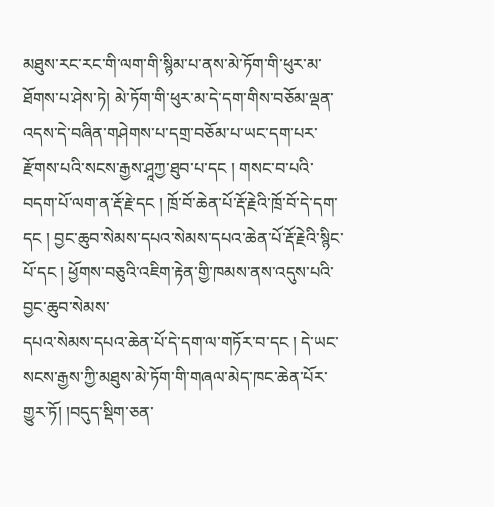མཐུས་རང་རང་གི་ལག་གི་སྙིམ་པ་ནས་མེ་ཏོག་གི་ཕུར་མ་ཐོགས་པ་ཤེས་ཏེ། མེ་ཏོག་གི་ཕུར་མ་དེ་དག་གིས་བཅོམ་ལྡན་འདས་དེ་བཞིན་གཤེགས་པ་དགྲ་བཅོམ་པ་ཡང་དག་པར་རྫོགས་པའི་སངས་རྒྱས་ཤཱཀྱ་ཐུབ་པ་དང ། གསང་བ་པའི་བདག་པོ་ལག་ན་རྡོ་རྗེ་དང ། ཁྲོ་བོ་ཆེན་པོ་རྡོ་རྗེའི་ཁྲོ་བོ་དེ་དག་དང ། བྱང་ཆུབ་སེམས་དཔའ་སེམས་དཔའ་ཆེན་པོ་རྡོ་རྗེའི་སྙིང་པོ་དང ། ཕྱོགས་བཅུའི་འཇིག་རྟེན་གྱི་ཁམས་ནས་འདུས་པའི་བྱང་ཆུབ་སེམས་
དཔའ་སེམས་དཔའ་ཆེན་པོ་དེ་དག་ལ་གཏོར་བ་དང ། དེ་ཡང་སངས་རྒྱས་ཀྱི་མཐུས་མེ་ཏོག་གི་གཞལ་མེད་ཁང་ཆེན་པོར་གྱུར་ཏོ། །བདུད་སྡིག་ཅན་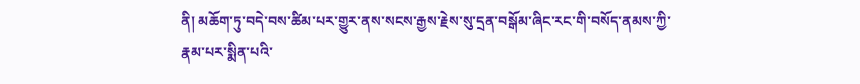ནི། མཆོག་ཏུ་བདེ་བས་ཚིམ་པར་གྱུར་ནས་སངས་རྒྱས་རྗེས་སུ་དྲན་བསྒོམ་ཞིང་རང་གི་བསོད་ནམས་ཀྱི་རྣམ་པར་སྨིན་པའི་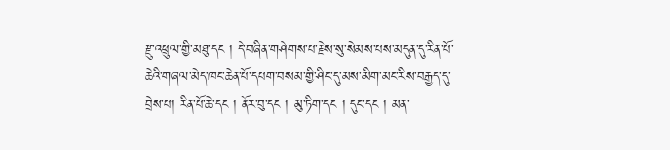རྫུ་འཕྲུལ་གྱི་མཐུ་དང ། དེ་བཞིན་གཤེགས་པ་རྗེས་སུ་སེམས་པས་མདུན་དུ་རིན་པོ་ཆེའི་གཞལ་མེད་ཁང་ཆེན་པོ་དཔག་བསམ་གྱི་ཤིང་དུ་མས་མིག་མང་རིས་བརྒྱད་དུ་བྲེས་པ། རིན་པོ་ཆེ་དང ། ནོར་བུ་དང ། མུ་ཏིག་དང ། དུང་དང ། མན་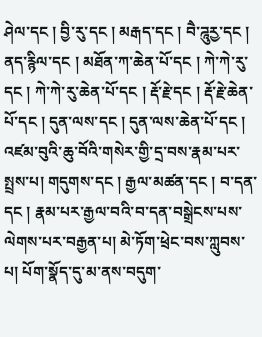ཤེལ་དང ། བྱི་རུ་དང ། མརྒད་དང ། བཻ་ཌཱུརྱ་དང ། ནད་རྙིལ་དང ། མཐོན་ཀ་ཆེན་པོ་དང ། ཀེ་ཀེ་རུ་དང ། ཀེ་ཀེ་རུ་ཆེན་པོ་དང ། རྡོ་རྗེ་དང ། རྡོ་རྗེ་ཆེན་པོ་དང ། དུན་ལས་དང ། དུན་ལས་ཆེན་པོ་དང ། འཛམ་བུའི་ཆུ་བོའི་གསེར་གྱི་དྲ་བས་རྣམ་པར་སྤྲས་པ། གདུགས་དང ། རྒྱལ་མཚན་དང ། བ་དན་དང ། རྣམ་པར་རྒྱལ་བའི་བ་དན་བསྒྲེངས་པས་ལེགས་པར་བརྒྱན་པ། མེ་ཏོག་ཕྲེང་བས་ཀླུབས་པ། པོག་སྣོད་དུ་མ་ནས་བདུག་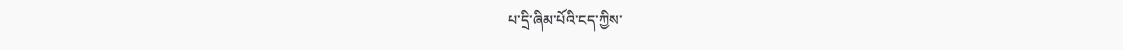པ་དྲི་ཞིམ་པོའི་ངད་ཀྱིས་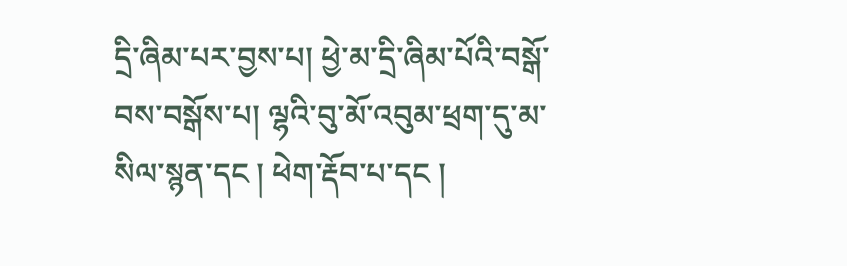དྲི་ཞིམ་པར་བྱས་པ། ཕྱེ་མ་དྲི་ཞིམ་པོའི་བསྒོ་བས་བསྒོས་པ། ལྷའི་བུ་མོ་འབུམ་ཕྲག་དུ་མ་སིལ་སྙན་དང ། ཕེག་རྡོབ་པ་དང །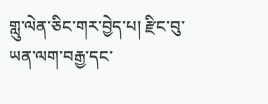གླུ་ལེན་ཅིང་གར་བྱེད་པ། རྫིང་བུ་ཡན་ལག་བརྒྱ་དང་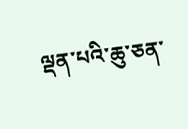ལྡན་པའི་ཆུ་ཅན་